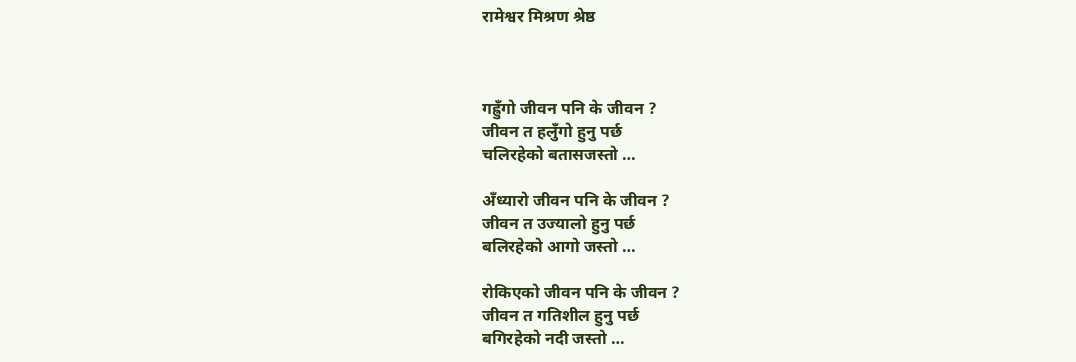रामेश्वर मिश्रण श्रेष्ठ



गह्रुँगो जीवन पनि के जीवन ?
जीवन त हलुँगो हुनु पर्छ
चलिरहेको बतासजस्तो …

अँध्यारो जीवन पनि के जीवन ?
जीवन त उज्यालो हुनु पर्छ
बलिरहेको आगो जस्तो …

रोकिएको जीवन पनि के जीवन ?
जीवन त गतिशील हुनु पर्छ
बगिरहेको नदी जस्तो …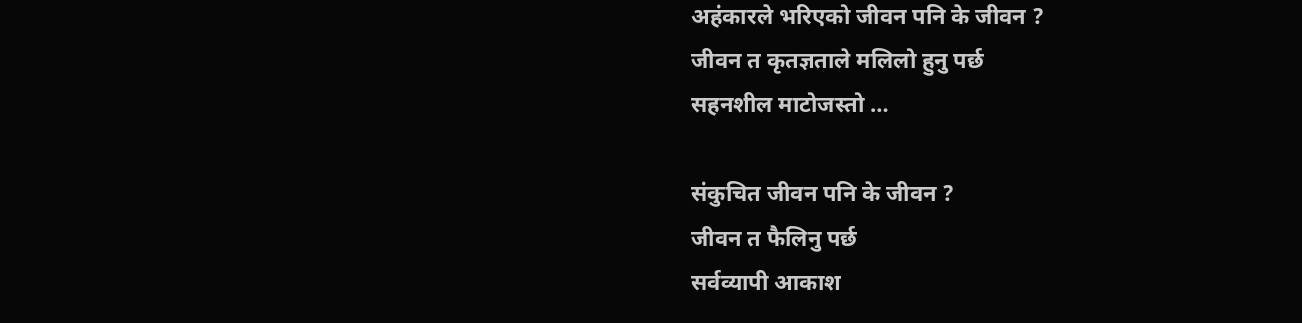अहंकारले भरिएको जीवन पनि के जीवन ?
जीवन त कृतज्ञताले मलिलो हुनु पर्छ
सहनशील माटोजस्तो …

संकुचित जीवन पनि के जीवन ?
जीवन त फैलिनु पर्छ
सर्वव्यापी आकाश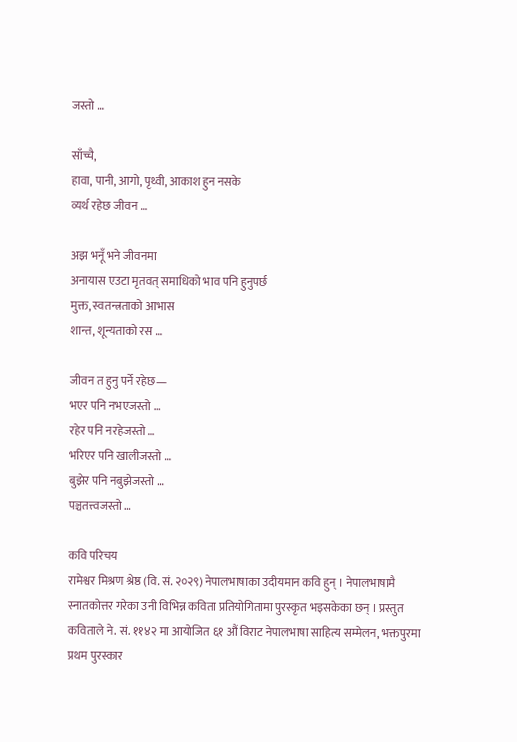जस्तो …

साँच्चै,
हावा, पानी, आगो, पृथ्वी, आकाश हुन नसके
व्यर्थ रहेछ जीवन …

अझ भनूँ भने जीवनमा
अनायास एउटा मृतवत् समाधिको भाव पनि हुनुपर्छ
मुक्त, स्वतन्त्रताको आभास
शान्त, शून्यताको रस …

जीवन त हुनु पर्ने रहेछ—
भएर पनि नभएजस्तो …
रहेर पनि नरहेजस्तो …
भरिएर पनि खालीजस्तो …
बुझेर पनि नबुझेजस्तो …
पञ्चतत्त्वजस्तो …

कवि परिचय
रामेश्वर मिश्रण श्रेष्ठ (वि. सं. २०२९) नेपालभाषाका उदीयमान कवि हुन् । नेपालभाषामै स्नातकोत्तर गरेका उनी विभिन्न कविता प्रतियोगितामा पुरस्कृत भइसकेका छन् । प्रस्तुत कविताले ने. सं. ११४२ मा आयोजित ६१ औं विराट नेपालभाषा साहित्य सम्मेलन, भक्तपुरमा प्रथम पुरस्कार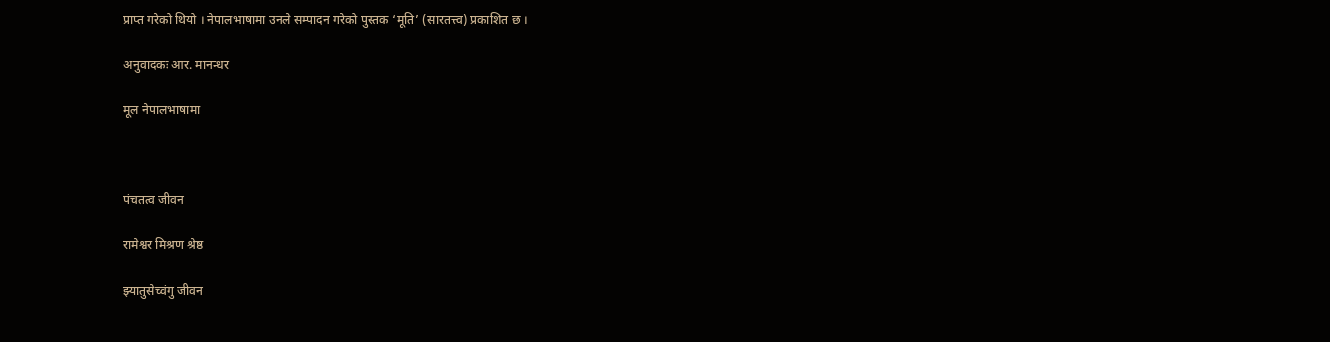प्राप्त गरेको थियो । नेपालभाषामा उनले सम्पादन गरेको पुस्तक ‘मूति’ (सारतत्त्व) प्रकाशित छ ।

अनुवादकः आर. मानन्धर

मूल नेपालभाषामा



पंचतत्व जीवन

रामेश्वर मिश्रण श्रेष्ठ

झ्यातुसेच्वंगु जीवन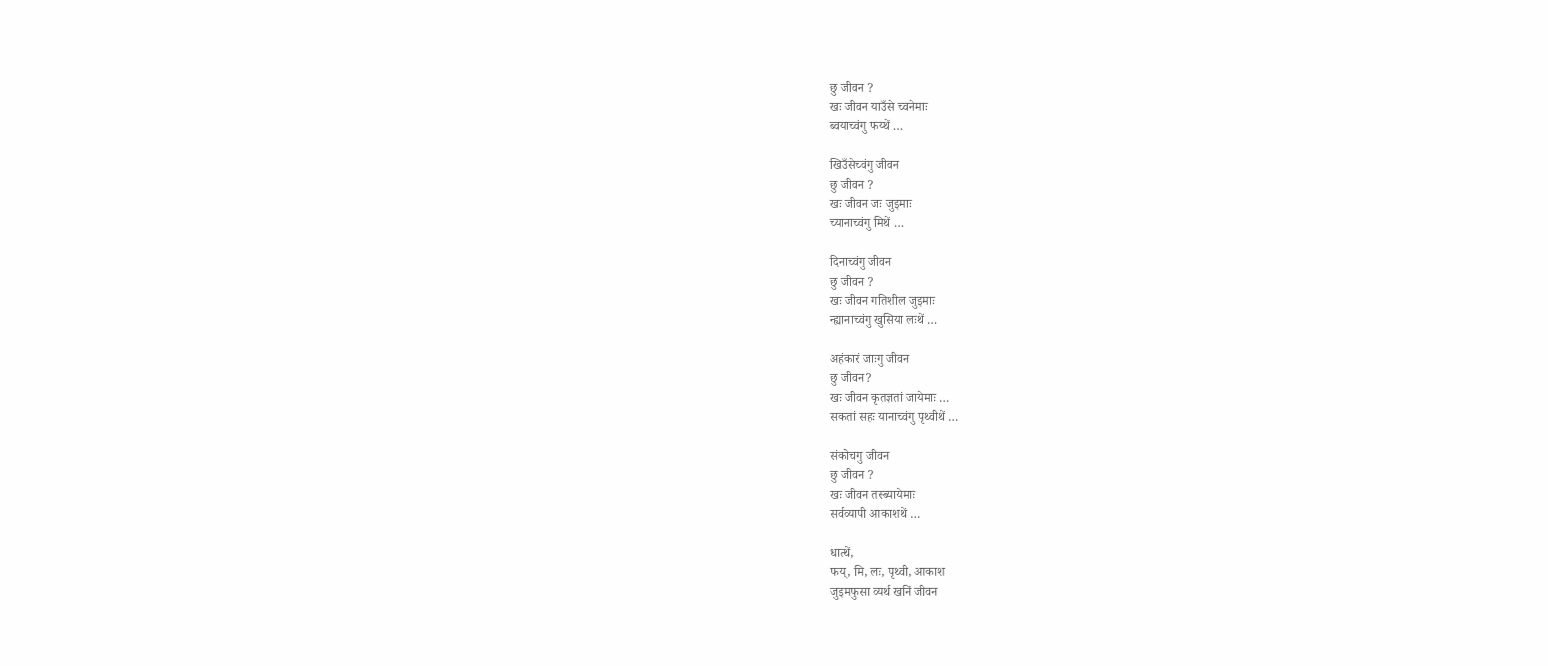छु जीवन ?
खः जीवन याउँसे च्वनेमाः
ब्वयाच्वंगु फय्थें …

खिउँसेच्वंगु जीवन
छु जीवन ?
खः जीवन जः जुइमाः
च्यानाच्वंगु मिथें …

दिनाच्वंगु जीवन
छु जीवन ?
खः जीवन गतिशील जुइमाः
न्ह्यानाच्वंगु खुसिया लःथें …

अहंकारं जाःगु जीवन
छु जीवन?
खः जीवन कृतज्ञतां जायेमाः …
सकतां सहः यानाच्वंगु पृथ्वीथें …

संकोचगु जीवन
छु जीवन ?
खः जीवन तस्ब्यायेमाः
सर्वव्यापी आकाशथें …

धात्थें,
फय्, मि, लः, पृथ्वी, आकाश
जुइमफुसा व्यर्थ खनिं जीवन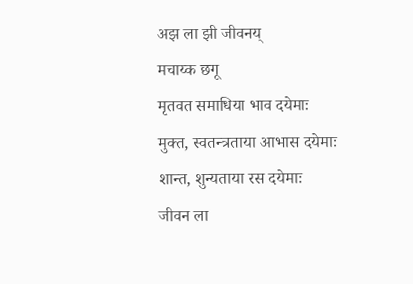अझ ला झी जीवनय्
मचाय्क छगू
मृतवत समाधिया भाव दयेमाः
मुक्त, स्वतन्त्रताया आभास दयेमाः
शान्त, शुन्यताया रस दयेमाः
जीवन ला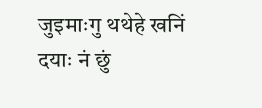जुइमाःगु थथेहे खनिं
दयाः नं छुं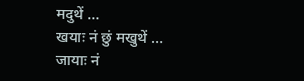मदुथें …
खयाः नं छुं मखुथें …
जायाः नं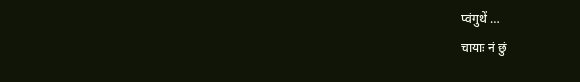प्वंगुथें …
चायाः नं छुं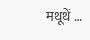मथूथें …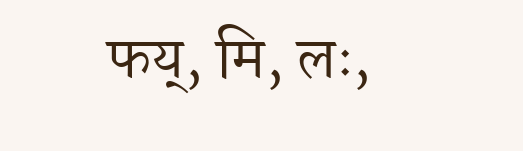फय्, मि, लः,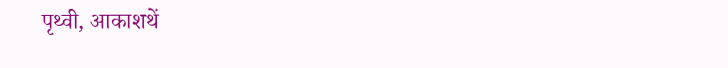पृथ्वी, आकाशथें